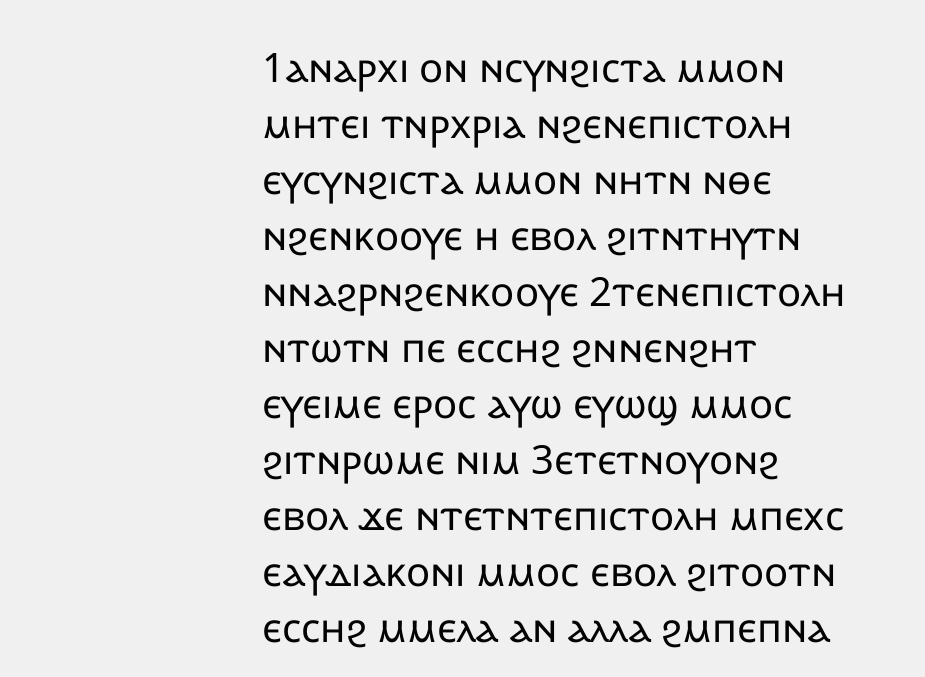1ⲁⲛⲁⲣⲭⲓ ⲟⲛ ⲛⲥⲩⲛϩⲓⲥⲧⲁ ⲙⲙⲟⲛ ⲙⲏⲧⲉⲓ ⲧⲛⲣⲭⲣⲓⲁ ⲛϩⲉⲛⲉⲡⲓⲥⲧⲟⲗⲏ ⲉⲩⲥⲩⲛϩⲓⲥⲧⲁ ⲙⲙⲟⲛ ⲛⲏⲧⲛ ⲛⲑⲉ ⲛϩⲉⲛⲕⲟⲟⲩⲉ ⲏ ⲉⲃⲟⲗ ϩⲓⲧⲛⲧⲏⲩⲧⲛ ⲛⲛⲁϩⲣⲛϩⲉⲛⲕⲟⲟⲩⲉ 2ⲧⲉⲛⲉⲡⲓⲥⲧⲟⲗⲏ ⲛⲧⲱⲧⲛ ⲡⲉ ⲉⲥⲥⲏϩ ϩⲛⲛⲉⲛϩⲏⲧ ⲉⲩⲉⲓⲙⲉ ⲉⲣⲟⲥ ⲁⲩⲱ ⲉⲩⲱϣ ⲙⲙⲟⲥ ϩⲓⲧⲛⲣⲱⲙⲉ ⲛⲓⲙ 3ⲉⲧⲉⲧⲛⲟⲩⲟⲛϩ ⲉⲃⲟⲗ ϫⲉ ⲛⲧⲉⲧⲛⲧⲉⲡⲓⲥⲧⲟⲗⲏ ⲙⲡⲉⲭⲥ ⲉⲁⲩⲇⲓⲁⲕⲟⲛⲓ ⲙⲙⲟⲥ ⲉⲃⲟⲗ ϩⲓⲧⲟⲟⲧⲛ ⲉⲥⲥⲏϩ ⲙⲙⲉⲗⲁ ⲁⲛ ⲁⲗⲗⲁ ϩⲙⲡⲉⲡⲛⲁ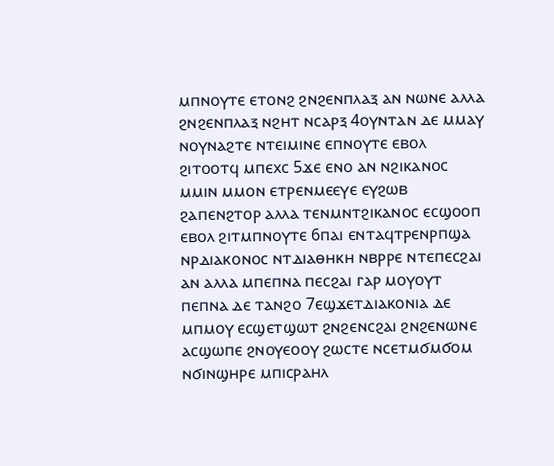ⲙⲡⲛⲟⲩⲧⲉ ⲉⲧⲟⲛϩ ϩⲛϩⲉⲛⲡⲗⲁⲝ ⲁⲛ ⲛⲱⲛⲉ ⲁⲗⲗⲁ ϩⲛϩⲉⲛⲡⲗⲁⲝ ⲛϩⲏⲧ ⲛⲥⲁⲣⲝ 4ⲟⲩⲛⲧⲁⲛ ⲇⲉ ⲙⲙⲁⲩ ⲛⲟⲩⲛⲁϩⲧⲉ ⲛⲧⲉⲓⲙⲓⲛⲉ ⲉⲡⲛⲟⲩⲧⲉ ⲉⲃⲟⲗ ϩⲓⲧⲟⲟⲧϥ ⲙⲡⲉⲭⲥ 5ϫⲉ ⲉⲛⲟ ⲁⲛ ⲛϩⲓⲕⲁⲛⲟⲥ ⲙⲙⲓⲛ ⲙⲙⲟⲛ ⲉⲧⲣⲉⲛⲙⲉⲉⲩⲉ ⲉⲩϩⲱⲃ ϩⲁⲡⲉⲛϩⲧⲟⲣ ⲁⲗⲗⲁ ⲧⲉⲛⲙⲛⲧϩⲓⲕⲁⲛⲟⲥ ⲉⲥϣⲟⲟⲡ ⲉⲃⲟⲗ ϩⲓⲧⲙⲡⲛⲟⲩⲧⲉ 6ⲡⲁⲓ ⲉⲛⲧⲁϥⲧⲣⲉⲛⲣⲡϣⲁ ⲛⲣⲇⲓⲁⲕⲟⲛⲟⲥ ⲛⲧⲇⲓⲁⲑⲏⲕⲏ ⲛⲃⲣⲣⲉ ⲛⲧⲉⲡⲉⲥϩⲁⲓ ⲁⲛ ⲁⲗⲗⲁ ⲙⲡⲉⲡⲛⲁ ⲡⲉⲥϩⲁⲓ ⲅⲁⲣ ⲙⲟⲩⲟⲩⲧ ⲡⲉⲡⲛⲁ ⲇⲉ ⲧⲁⲛϩⲟ 7ⲉϣϫⲉⲧⲇⲓⲁⲕⲟⲛⲓⲁ ⲇⲉ ⲙⲡⲙⲟⲩ ⲉⲥϣⲉⲧϣⲱⲧ ϩⲛϩⲉⲛⲥϩⲁⲓ ϩⲛϩⲉⲛⲱⲛⲉ ⲁⲥϣⲱⲡⲉ ϩⲛⲟⲩⲉⲟⲟⲩ ϩⲱⲥⲧⲉ ⲛⲥⲉⲧⲙϭⲙϭⲟⲙ ⲛϭⲓⲛϣⲏⲣⲉ ⲙⲡⲓⲥⲣⲁⲏⲗ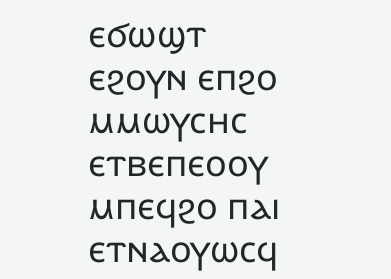ⲉϭⲱϣⲧ ⲉϩⲟⲩⲛ ⲉⲡϩⲟ ⲙⲙⲱⲩⲥⲏⲥ ⲉⲧⲃⲉⲡⲉⲟⲟⲩ ⲙⲡⲉϥϩⲟ ⲡⲁⲓ ⲉⲧⲛⲁⲟⲩⲱⲥϥ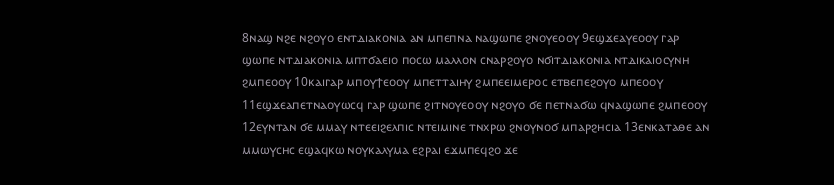8ⲛⲁϣ ⲛϩⲉ ⲛϩⲟⲩⲟ ⲉⲛⲧⲇⲓⲁⲕⲟⲛⲓⲁ ⲁⲛ ⲙⲡⲉⲡⲛⲁ ⲛⲁϣⲱⲡⲉ ϩⲛⲟⲩⲉⲟⲟⲩ 9ⲉϣϫⲉⲁⲩⲉⲟⲟⲩ ⲅⲁⲣ ϣⲱⲡⲉ ⲛⲧⲇⲓⲁⲕⲟⲛⲓⲁ ⲙⲡⲧϭⲁⲉⲓⲟ ⲡⲟⲥⲱ ⲙⲁⲗⲗⲟⲛ ⲥⲛⲁⲣϩⲟⲩⲟ ⲛϭⲓⲧⲇⲓⲁⲕⲟⲛⲓⲁ ⲛⲧⲇⲓⲕⲁⲓⲟⲥⲩⲛⲏ ϩⲙⲡⲉⲟⲟⲩ 10ⲕⲁⲓⲅⲁⲣ ⲙⲡⲟⲩϯⲉⲟⲟⲩ ⲙⲡⲉⲧⲧⲁⲓⲏⲩ ϩⲙⲡⲉⲉⲓⲙⲉⲣⲟⲥ ⲉⲧⲃⲉⲡⲉϩⲟⲩⲟ ⲙⲡⲉⲟⲟⲩ 11ⲉϣϫⲉⲁⲡⲉⲧⲛⲁⲟⲩⲱⲥϥ ⲅⲁⲣ ϣⲱⲡⲉ ϩⲓⲧⲛⲟⲩⲉⲟⲟⲩ ⲛϩⲟⲩⲟ ϭⲉ ⲡⲉⲧⲛⲁϭⲱ ϥⲛⲁϣⲱⲡⲉ ϩⲙⲡⲉⲟⲟⲩ 12ⲉⲩⲛⲧⲁⲛ ϭⲉ ⲙⲙⲁⲩ ⲛⲧⲉⲉⲓϩⲉⲗⲡⲓⲥ ⲛⲧⲉⲓⲙⲓⲛⲉ ⲧⲛⲭⲣⲱ ϩⲛⲟⲩⲛⲟϭ ⲙⲡⲁⲣϩⲏⲥⲓⲁ 13ⲉⲛⲕⲁⲧⲁⲑⲉ ⲁⲛ ⲙⲙⲱⲩⲥⲏⲥ ⲉϣⲁϥⲕⲱ ⲛⲟⲩⲕⲁⲗⲩⲙⲁ ⲉϩⲣⲁⲓ ⲉϫⲙⲡⲉϥϩⲟ ϫⲉ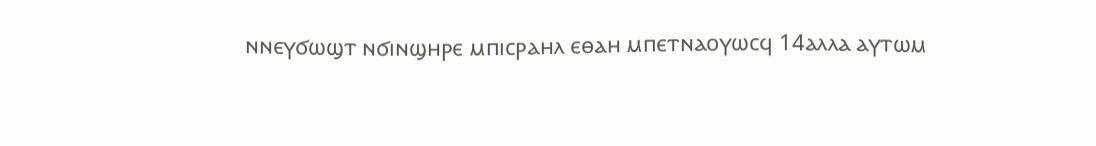ⲛⲛⲉⲩϭⲱϣⲧ ⲛϭⲓⲛϣⲏⲣⲉ ⲙⲡⲓⲥⲣⲁⲏⲗ ⲉⲑⲁⲏ ⲙⲡⲉⲧⲛⲁⲟⲩⲱⲥϥ 14ⲁⲗⲗⲁ ⲁⲩⲧⲱⲙ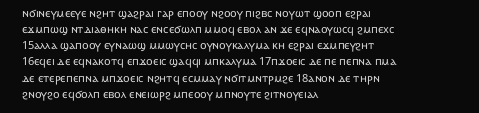ⲛϭⲓⲛⲉⲩⲙⲉⲉⲩⲉ ⲛϩⲏⲧ ϣⲁϩⲣⲁⲓ ⲅⲁⲣ ⲉⲡⲟⲟⲩ ⲛϩⲟⲟⲩ ⲡⲓϩⲃⲥ ⲛⲟⲩⲱⲧ ϣⲟⲟⲡ ⲉϩⲣⲁⲓ ⲉϫⲙⲡⲱϣ ⲛⲧⲇⲓⲁⲑⲏⲕⲏ ⲛⲁⲥ ⲉⲛⲥⲉϭⲱⲗⲡ ⲙⲙⲟϥ ⲉⲃⲟⲗ ⲁⲛ ϫⲉ ⲉϥⲛⲁⲟⲩⲱⲥϥ ϩⲙⲡⲉⲭⲥ 15ⲁⲗⲗⲁ ϣⲁⲡⲟⲟⲩ ⲉⲩⲛⲁⲱϣ ⲙⲙⲱⲩⲥⲏⲥ ⲟⲩⲛⲟⲩⲕⲁⲗⲩⲙⲁ ⲕⲏ ⲉϩⲣⲁⲓ ⲉϫⲙⲡⲉⲩϩⲏⲧ 16ⲉϥⲉⲓ ⲇⲉ ⲉϥⲛⲁⲕⲟⲧϥ ⲉⲡϫⲟⲉⲓⲥ ϣⲁϥϥⲓ ⲙⲡⲕⲁⲗⲩⲙⲁ 17ⲡϫⲟⲉⲓⲥ ⲇⲉ ⲡⲉ ⲡⲉⲡⲛⲁ ⲡⲙⲁ ⲇⲉ ⲉⲧⲉⲣⲉⲡⲉⲡⲛⲁ ⲙⲡϫⲟⲉⲓⲥ ⲛϩⲏⲧϥ ⲉⲥⲙⲙⲁⲩ ⲛϭⲓⲧⲙⲛⲧⲣⲙϩⲉ 18ⲁⲛⲟⲛ ⲇⲉ ⲧⲏⲣⲛ ϩⲛⲟⲩϩⲟ ⲉϥϭⲟⲗⲡ ⲉⲃⲟⲗ ⲉⲛⲉⲓⲱⲣϩ ⲙⲡⲉⲟⲟⲩ ⲙⲡⲛⲟⲩⲧⲉ ϩⲓⲧⲛⲟⲩⲉⲓⲁⲗ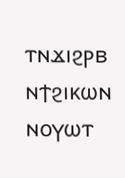ⲧⲛϫⲓϩⲣⲃ ⲛϯϩⲓⲕⲱⲛ ⲛⲟⲩⲱⲧ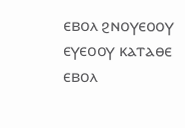ⲉⲃⲟⲗ ϩⲛⲟⲩⲉⲟⲟⲩ ⲉⲩⲉⲟⲟⲩ ⲕⲁⲧⲁⲑⲉ ⲉⲃⲟⲗ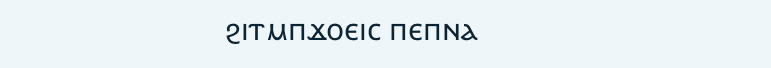ϩⲓⲧⲙⲡϫⲟⲉⲓⲥ ⲡⲉⲡⲛⲁ